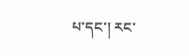པ་དང་། རང་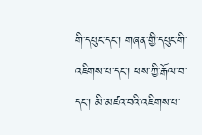གི་དཔུང་དང་། གཞན་གྱི་དཔུང་གི་འཇིགས་པ་དང་། ཕས་ཀྱི་རྒོལ་བ་དང་། མི་མཛའ་བའི་འཇིགས་པ་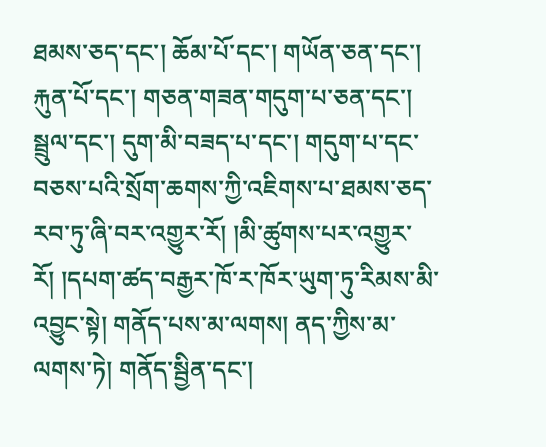ཐམས་ཅད་དང་། ཆོམ་པོ་དང་། གཡོན་ཅན་དང་། རྐུན་པོ་དང་། གཅན་གཟན་གདུག་པ་ཅན་དང་། སྦྲུལ་དང་། དུག་མི་བཟད་པ་དང་། གདུག་པ་དང་བཅས་པའི་སྲོག་ཆགས་ཀྱི་འཇིགས་པ་ཐམས་ཅད་རབ་ཏུ་ཞི་བར་འགྱུར་རོ། །མི་ཚུགས་པར་འགྱུར་རོ། །དཔག་ཚད་བརྒྱར་ཁོ་ར་ཁོར་ཡུག་ཏུ་རིམས་མི་འབྱུང་སྟེ། གནོད་པས་མ་ལགས། ནད་ཀྱིས་མ་ལགས་ཏེ། གནོད་སྦྱིན་དང་།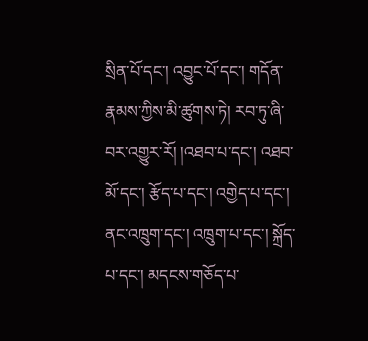སྲིན་པོ་དང་། འབྱུང་པོ་དང་། གདོན་རྣམས་ཀྱིས་མི་ཚུགས་ཏེ། རབ་ཏུ་ཞི་བར་འགྱུར་རོ། །འཐབ་པ་དང་། འཐབ་མོ་དང་། རྩོད་པ་དང་། འགྱེད་པ་དང་། ནང་འཁྲུག་དང་། འཁྲུག་པ་དང་། སྐྲོད་པ་དང་། མདངས་གཅོད་པ་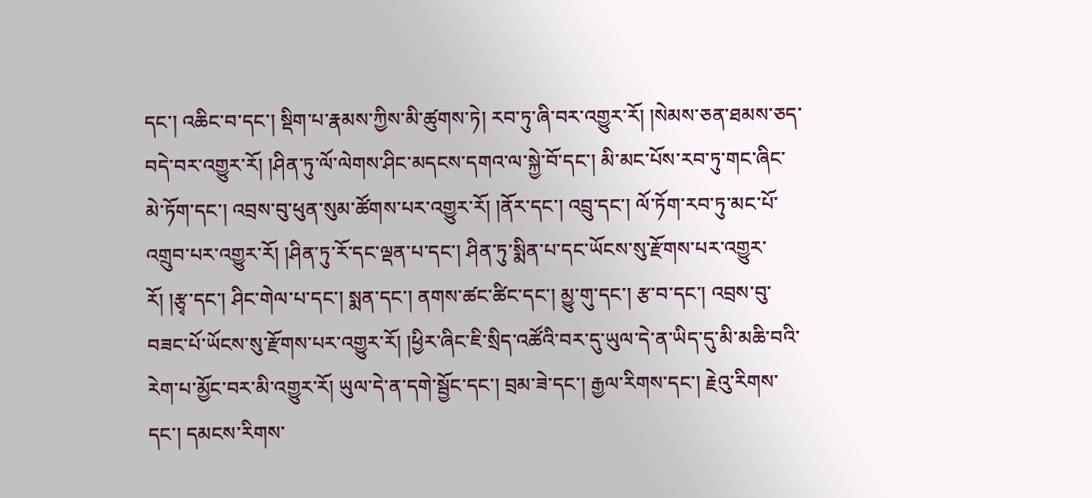དང་། འཆིང་བ་དང་། སྡིག་པ་རྣམས་ཀྱིས་མི་ཚུགས་ཏེ། རབ་ཏུ་ཞི་བར་འགྱུར་རོ། །སེམས་ཅན་ཐམས་ཅད་བདེ་བར་འགྱུར་རོ། །ཤིན་ཏུ་ལོ་ལེགས་ཤིང་མདངས་དགའ་ལ་སྐྱེ་བོ་དང་། མི་མང་པོས་རབ་ཏུ་གང་ཞིང་མེ་ཏོག་དང་། འབྲས་བུ་ཕུན་སུམ་ཚོགས་པར་འགྱུར་རོ། །ནོར་དང་། འབྲུ་དང་། ལོ་ཏོག་རབ་ཏུ་མང་པོ་འགྲུབ་པར་འགྱུར་རོ། །ཤིན་ཏུ་རོ་དང་ལྡན་པ་དང་། ཤིན་ཏུ་སྨིན་པ་དང་ཡོངས་སུ་རྫོགས་པར་འགྱུར་རོ། །རྩྭ་དང་། ཤིང་གེལ་པ་དང་། སྨན་དང་། ནགས་ཚང་ཚིང་དང་། མྱུ་གུ་དང་། རྩ་བ་དང་། འབྲས་བུ་བཟང་པོ་ཡོངས་སུ་རྫོགས་པར་འགྱུར་རོ། །ཕྱིར་ཞིང་ཇི་སྲིད་འཚོའི་བར་དུ་ཡུལ་དེ་ན་ཡིད་དུ་མི་མཆི་བའི་རེག་པ་མྱོང་བར་མི་འགྱུར་རོ། ཡུལ་དེ་ན་དགེ་སྦྱོང་དང་། བྲམ་ཟེ་དང་། རྒྱལ་རིགས་དང་། རྗེའུ་རིགས་དང་། དམངས་རིགས་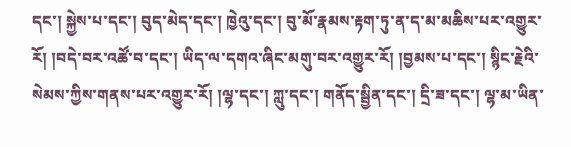དང་། སྐྱེས་པ་དང་། བུད་མེད་དང་། ཁྱེའུ་དང་། བུ་མོ་རྣམས་རྟག་ཏུ་ན་ད་མ་མཆིས་པར་འགྱུར་རོ། །བདེ་བར་འཚོ་བ་དང་། ཡིད་ལ་དགའ་ཞིང་མགུ་བར་འགྱུར་རོ། །བྱམས་པ་དང་། སྙིང་རྗེའི་སེམས་ཀྱིས་གནས་པར་འགྱུར་རོ། །ལྷ་དང་། ཀླུ་དང་། གནོད་སྦྱིན་དང་། དྲི་ཟ་དང་། ལྷ་མ་ཡིན་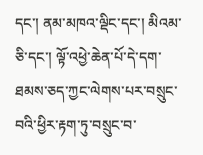དང་། ནམ་མཁའ་ལྡིང་དང་། མིའམ་ཅི་དང་། ལྟོ་འཕྱེ་ཆེན་པོ་དེ་དག་ཐམས་ཅད་ཀྱང་ལེགས་པར་བསྲུང་བའི་ཕྱིར་རྟག་ཏུ་བསྲུང་བ་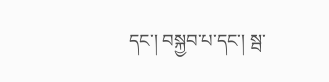དང་། བསྐྱབ་པ་དང་། སྦ་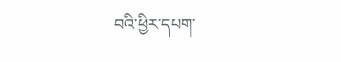བའི་ཕྱིར་དཔག་